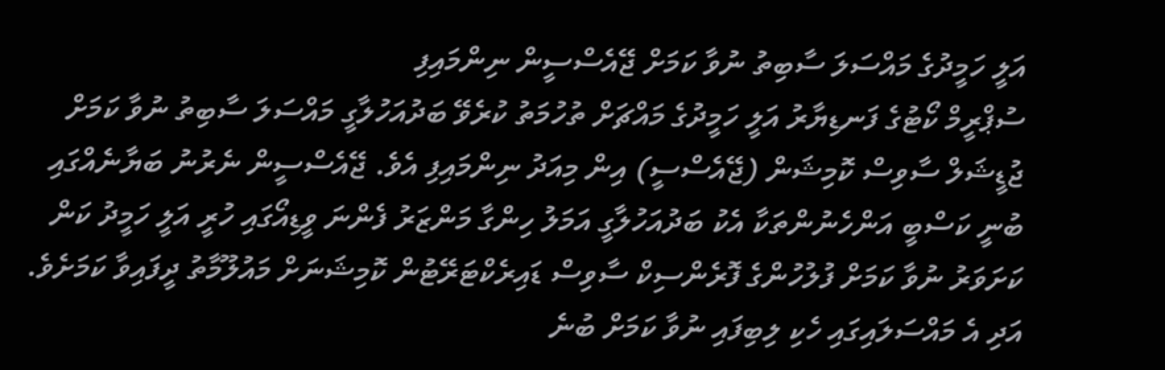އަލީ ހަމީދުގެ މައްސަލަ ސާބިތު ނުވާ ކަމަށް ޖޭއެސްސީން ނިންމައިފި
ސުޕްރީމް ކޯޓުގެ ފަނޑިޔާރު އަލީ ހަމީދުގެ މައްޗަށް ތުހުމަތު ކުރެވޭ ބަދުއަހުލާގީ މައްސަލަ ސާބިތު ނުވާ ކަމަށް ޖުޑީޝަލް ސާވިސް ކޮމިޝަން (ޖޭއެސްސީ) އިން މިއަދު ނިންމައިފި އެވެ. ޖޭއެސްސީން ނެރުނު ބަޔާނެއްގައި ބުނީ ކަސްބީ އަންހެނުންތަކާ އެކު ބަދުއަހުލާގީ އަމަލު ހިންގާ މަންޒަރު ފެންނަ ވީޑިއޯގައި ހުރީ އަލީ ހަމީދު ކަން ކަށަވަރު ނުވާ ކަމަށް ފުލުހުންގެ ފޮރެންސިކް ސާވިސް ޑައިރެކްޓަރޭޓުން ކޮމިޝަނަށް މައުލޫމާތު ދީފައިވާ ކަމަށެވެ. އަދި އެ މައްސަލައިގައި ހެކި ލިބިފައި ނުވާ ކަމަށް ބުނެ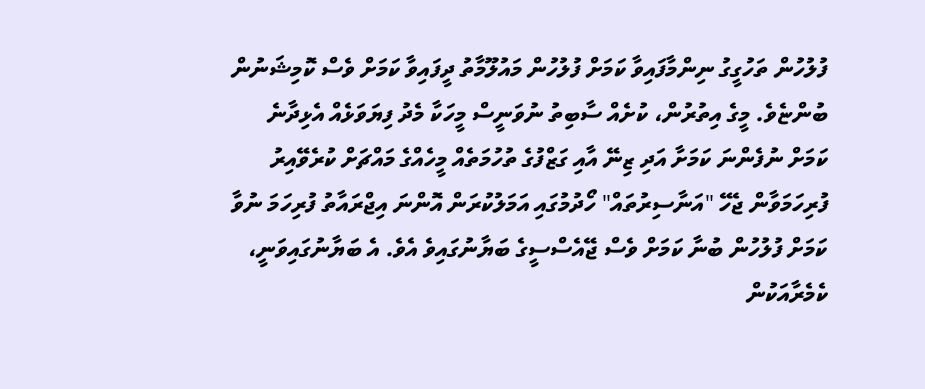ފުލުހުން ތަހުގީގު ނިންމާފައިވާ ކަމަށް ފުލުހުން މައުލޫމާތު ދީފައިވާ ކަމަށް ވެސް ކޮމިޝަނުން ބުންޏެވެ. މީގެ އިތުރުން، ކުށެއް ސާބިތު ނުވަނީސް މީހަކާ މެދު ފިޔަވަޅެއް އެޅިދާނެ ކަމަށް ނުފެންނަ ކަމަށާ އަދި ޒިނޭ އާއި ގަޒްފުގެ ތުހުމަތެއް މީހެއްގެ މައްޗަށް ކުރެވޭއިރު ފުރިހަމަވާން ޖެހޭ "އަނާސިރުތައް" ހޯދުމުގައި އަމަލުކުރަން އޮންނަ އިޖްރައާތު ފުރިހަމަ ނުވާ ކަމަށް ފުލުހުން ބުނާ ކަމަށް ވެސް ޖޭއެސްސީގެ ބަޔާނުގައިވެ އެވެ. އެ ބަޔާނުގައިވަނީ، ކެމެރާއަކުން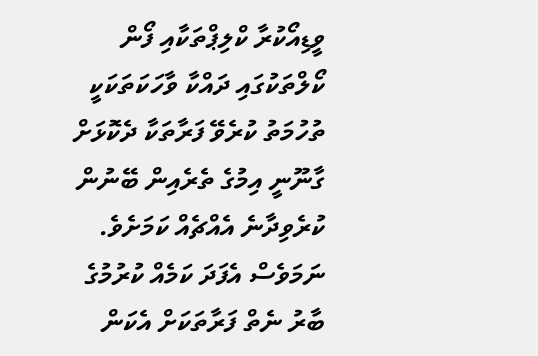ވީޑިއޯކުރާ ކްލިޕްތަކާއި ފޯން ކޯލްތަކުގައި ދައްކާ ވާހަކަތަކަކީ ތުހުމަތު ކުރެވޭ ފަރާތަކާ ދެކޮޅަށް ގާނޫނީ އިމުގެ ތެރެއިން ބޭނުން ކުރެވިދާނެ އެއްޗެއް ކަމަށެވެ. ނަމަވެސް އެފަދަ ކަމެއް ކުރުމުގެ ބާރު ނެތް ފަރާތަކަށް އެކަން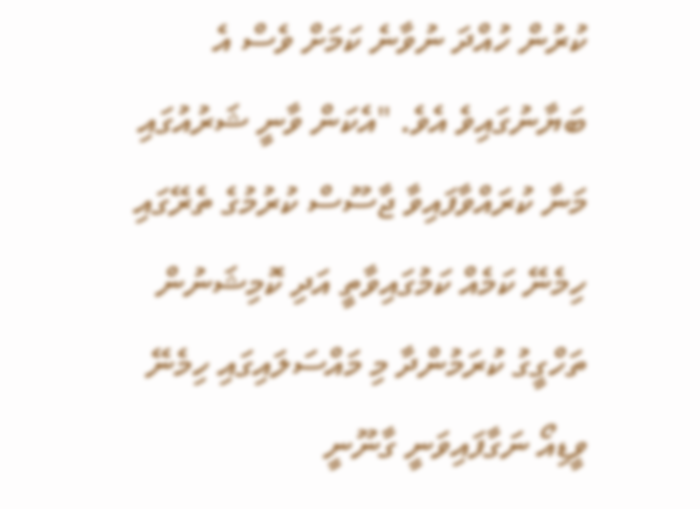ކުރުން ހުއްދަ ނުވާނެ ކަމަށް ވެސް އެ ބަޔާނުގައިވެ އެވެ. "އެކަން ވާނީ ޝަރުއުގައި މަނާ ކުރައްވާފައިވާ ޖާސޫސް ކުރުމުގެ ތެރޭގައި ހިމެނޭ ކަމެއް ކަމުގައިވާތީ އަދި ކޮމިޝަނުން ތަހްގީގު ކުރަމުންދާ މި މައްސަލައިގައި ހިމެނޭ ވީޑިއޯ ނަގާފައިވަނީ ގާނޫނީ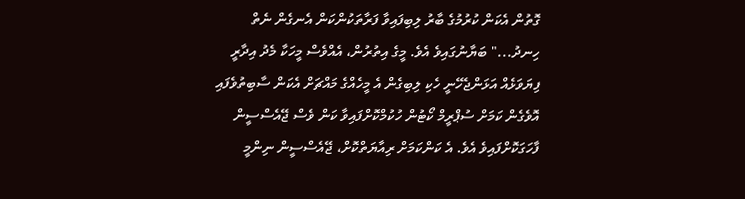ގޮތުން އެކަން ކުރުމުގެ ބާރު ލިބިފައިވާ ފަރާތަކުންކަން އެނގެން ނެތް ހިނދު..." ބަޔާނުގައިވެ އެވެ. މީގެ އިތުރުން، އެއްވެސް މީހަކާ މެދު އިދާރީ ފިޔަވަޅެއް އަޅަންޖެހޭނީ ހެކި ލިބިގެން އެ މީހެއްގެ މައްޗަށް އެކަން ސާބިތުވެފައި އޮވެގެން ކަމަށް ސުޕްރީމް ކޯޓުން ހުކުމްކޮށްފައިވާ ކަން ވެސް ޖޭއެސްސީން ފާހަގަކޮށްފައިވެ އެވެ. އެ ކަންކަމަށް ރިއާޔަތްކޮށް، ޖޭއެސްސީން ނިންމީ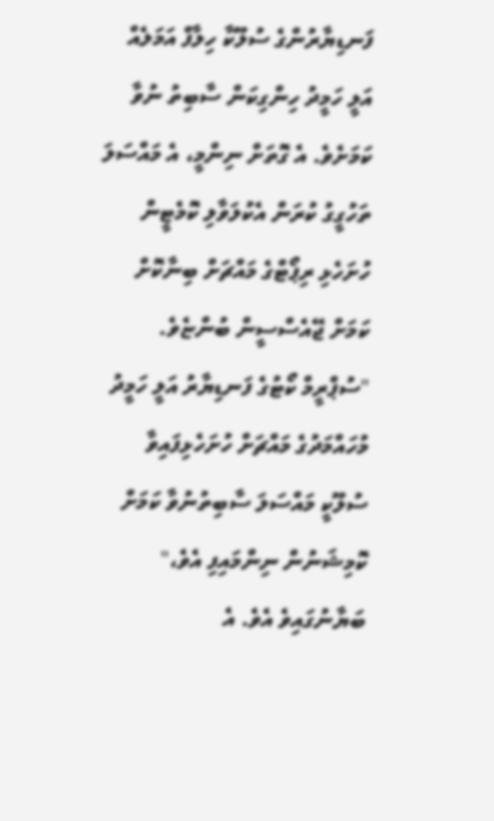ފަނޑިޔާރުންގެ ސުލޫކާ ހިލާފް އަމަލެއް އަލީ ހަމީދު ހިންގިކަން ސާބިތު ނުވާ ކަމަށެވެ. އެ ގޮތަށް ނިންމީ، އެ މައްސަލަ ތަހުގީގު ކުރަން އެކުލަވާލި ކޮމެޓީން ހުށަހެޅި ރިޕޯޓްގެ މައްޗަށް ބިނާކޮށް ކަމަށް ޖޭއެސްސީން ބުންޏެވެ. "ސުޕްރީމް ކޯޓުގެ ފަނޑިޔާރު އަލީ ހަމީދު މުހައްމަދުގެ މައްޗަށް ހުށަހެޅިފައިވާ ސުލޫކީ މައްސަލަ ސާބިތުނުވާ ކަމަށް ކޮމިޝަނުން ނިންމައިފި އެވެ،" ބަޔާނުގައިވެ އެވެ. އެ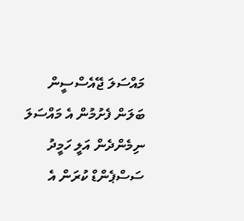މައްސަލަ ޖޭއެސްސީން ބަލަން ފެށުމުން އެ މައްސަލަ ނިމެންދެން އަލީ ހަމީދު ސަސްޕެންޑް ކުރަން އެ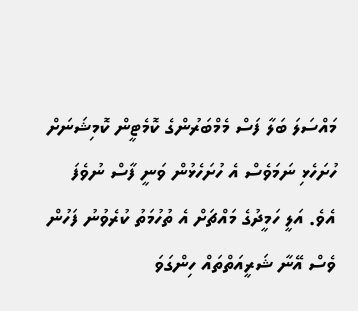މައްސަލަ ބަލާ ފަސް މެމްބަރުންގެ ކޮމެޓީން ކޮމިޝަނަށް ހުށަހެޅި ނަމަވެސް އެ ހުށަހެޅުން ވަނީ ފާސް ނުވެފަ އެވެ. އަލީ ހަމީދުގެ މައްޗަށް އެ ތުހުމަތު ކުރެވުނު ފަހުން ވެސް އޭނާ ޝަރީއަތްތައް ހިންގަވަ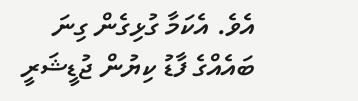އެވެ. އެކަމާ ގުޅިގެން ގިނަ ބައެއްގެ ފާޑު ކިޔުން ޖުޑީޝަރީ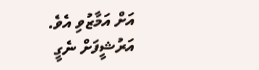އަށް އަމާޒުވި އެވެ.
އަރުޝީފަށް ނެގީ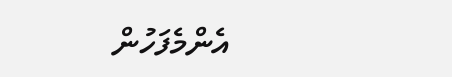އެންމެފަހުން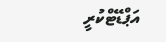އަޕްޑޭޓްކުރީ